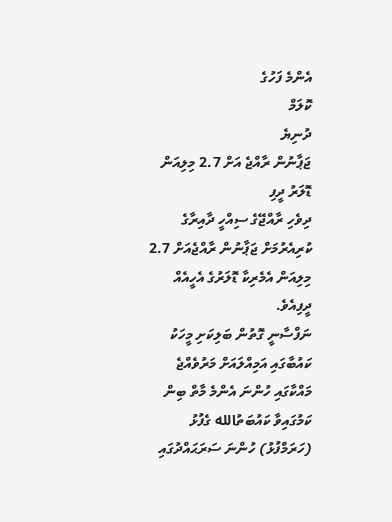އެންމެ ފަހުގެ
ކޮލަމް
ދުނިޔެ
ޖަޕާނުން ރާއްޖެ އަށް 2.7 މިލިއަން ޑޮލަރު ދީފި
ދިވެހި ރާއްޖޭގެ ސިއްހީ ދާއިރާގެ ކުރިއެރުމަށް ޖަޕާނުން ރާއްޖެއަށް 2.7 މިލިއަން އެމެރިކާ ޑޮލަރުގެ އެހީއެއް ދީފިއެވެ.
ނަފްސާނީ ގޮތުން ބަލިކަށި މީހަކު ކައުބާގައި އަމިއްލައަށް މަރުވެއްޖެ
މައްކާގައި ހުންނަ އެންމެ މާތް ބިން ކަމުގައިވާ ކައުބަތުالله ގެފުޅު (ހަރަމްފުޅު) ހުންނަ ސަރަޙައްދުގައި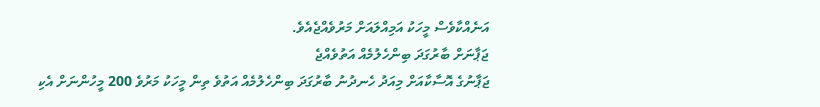އަނެއްކާވެސް މީހަކު އަމިއްލައަށް މަރުވެއްޖެއެވެ.
ޖަޕާނަށް ބާރުގަދަ ބިންހެލުމެއް އަތުވެއްޖެ
ޖަޕާނުގެ އޮސާކާއަށް މިއަދު ހެނދުނު ބާރުގަދަ ބިންހެލުމެއް އަތުވެ ތިން މީހަކު މަރުވެ 200 މީހުންނަށް އެކި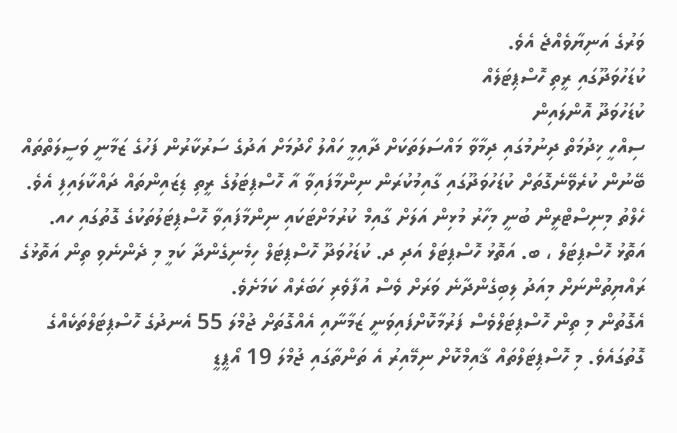ވަރުގެ އަނިޔާވެއްޖެ އެވެ.
ކުޑަހުވަދޫގައި ރީތި ހޮސްޕިޓަލެއް
ކުޑަހުވަދޫ އޮންލައިން
ސިއްހީ ޚިދުމަތް ދިނުމުގައި ދިމާވާ މައްސަލަތަކަށް ދާއިމީ ހައްލު ހޯދުމަށް އަދުގެ ސަރުކާރުން ފަހުގެ ޒަމާނީ ވަސީލަތްތައް ބޭނުން ކުރެވޭނެގޮތަށް ކުޑަހުވަދޫގައި ގާއިމުކުރަން ނިންމާފައިވާ އާ ހޮސްޕިޓަލުގެ ރީތި ޑިޒައިންތައް ދައްކާލައިފި އެވެ.
ހެލްތު މިނިސްޓްރީން ބުނީ މިހާރު މުޅިން އަލަށް ގާއިމް ކުރުމަށްޓަކައި ނިންމާފައިވާ ހޮސްޕިޓަލުތަކުގެ ގޮތުގައި ހއ. އަތޮޅު ހޮސްޕިޓަލް ، ބ. އަތޮޅު ހޮސްޕިޓަލް އަދި ދ. ކުޑަހުވަދޫ ހޮސްޕިޓަލް ހިމެނިގެންދާ ކަމީ މި ދެންނެވި ތިން އަތޮޅުގެ ރައްޔިތުންނަށް މިއަދު ލިބިގެންދާނެ ވަރަށް ވެސް އުފާވެރި ހަބަރެއް ކަމަށެވެ.
އެގޮތުން މި ތިން ހޮސްޕިޓަލްވެސް ފަރުމާކޮށްފައިވަނީ ޒަމާނާއި އެއްގޮތަށް ޖުމްލަ 55 އެނދުގެ ހޮސްޕިޓަލްތަކެއްގެ ގޮތުގައެވެ. މި ހޮސްޕިޓަލްތައް ޤާއިމްކޮށް ނިމޭއިރު އެ ތަންތާގައި ޖުމްލަ 19 އޯޕީޑީ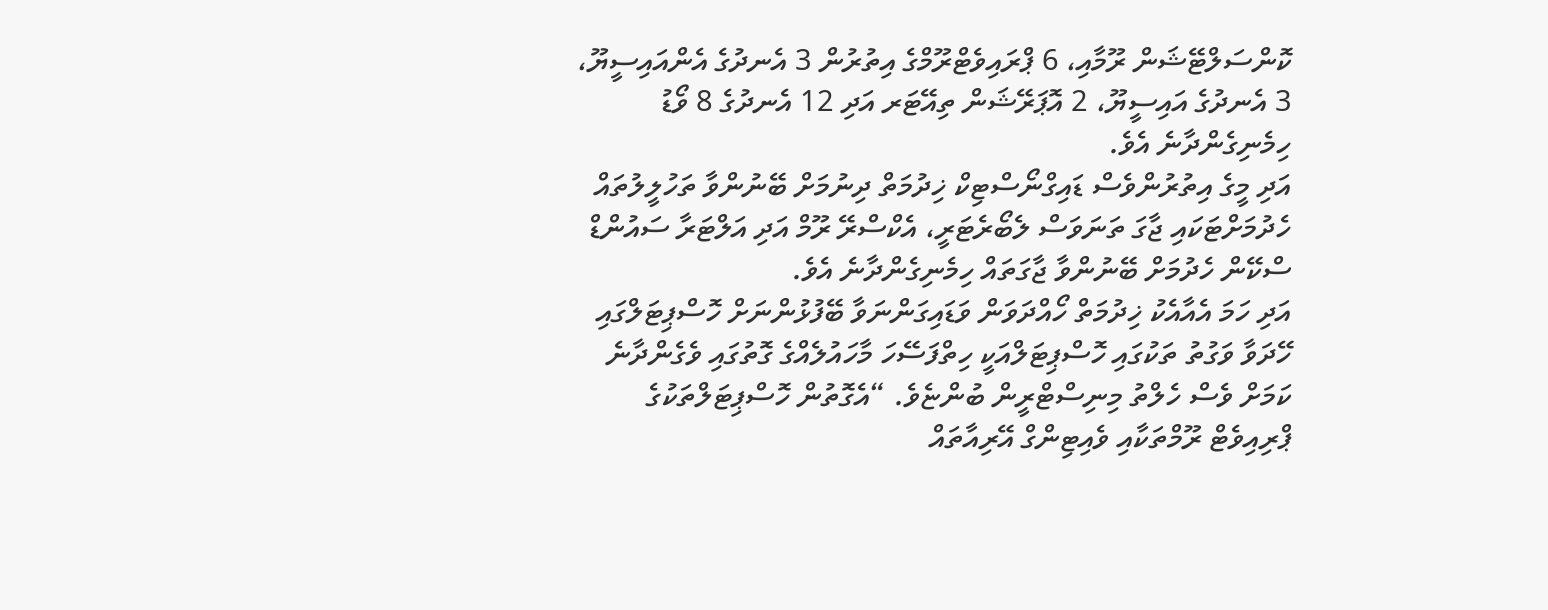ކޮންސަލްޓޭޝަން ރޫމާއި، 6 ޕްރައިވެޓްރޫމްގެ އިތުރުން 3 އެނދުގެ އެންއައިސީޔޫ، 3 އެނދުގެ އައިސީޔޫ، 2 އޮޕަރޭޝަން ތިއޭޓަރ އަދި 12 އެނދުގެ 8 ވޯޑު ހިމެނިގެންދާނެ އެވެ.
އަދި މީގެ އިތުރުންވެސް ޑައިގްނޯސްޓިކް ޚިދުމަތް ދިނުމަށް ބޭނުންވާ ތަހުލީލުތައް ހެދުމަށްޓަކައި ޖާގަ ތަނަވަސް ލެބޯރެޓަރީ، އެކްސްރޭ ރޫމް އަދި އަލްޓަރާ ސައުންޑް ސްކޭން ހެދުމަށް ބޭނުންވާ ޖާގަތައް ހިމެނިގެންދާނެ އެވެ.
އަދި ހަމަ އެއާއެކު ޚިދުމަތް ހޯއްދަވަން ވަޑައިގަންނަވާ ބޭފުޅުންނަށް ހޮސްޕިޓަލްގައި ހޭދަވާ ވަގުތު ތަކުގައި ހޮސްޕިޓަލްއަކީ ހިތްފަސޭހަ މާހައުލެއްގެ ގޮތުގައި ވެގެންދާނެ ކަމަށް ވެސް ހެލްތު މިނިސްޓްރީން ބުންޏެވެ. “އެގޮތުން ހޮސްޕިޓަލްތަކުގެ ޕްރިއިވެޓް ރޫމްތަކާއި ވެއިޓިންގް އޭރިއާތައް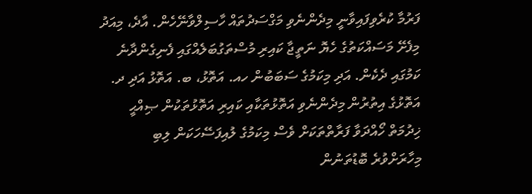ފަރުމާ ކުރެވިފައިވާނީ މިދެންނެވި މަގްސަދުތައް ހާސިލްވާނޭހެން. އާދެ، މިއަދު މިފެށޭ މަސައްކަތުގެ ހެޔޮ ނަތީޖާ ކައިރި މުސްތަގުބަލެއްގައި ފެނިގެންދާނެ ކަމުގައި ދެކެން. އަދި މިކަމުގެ ސަބަބުން ހއ. އަތޮޅު، ބ. އަތޮޅު އަދި ދ. އަތޮޅުގެ އިތުރުން މިދެންނެވި އަތޮޅުތަކާއި ކައިރި އަތޮޅުތަކުން ޞިއްޙީ ޚިދުމަތް ހޯއްދަވާ ފަރާތްތަކަށް ވެސް މިކަމުގެ ލުއިފަސޭހަކަން ލިބި މިހާރަށްވުރެ ބޮޑުތަނުން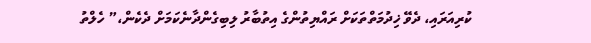ކުރިއަރައި، ދެވޭ ޚިދުމަތްތަކަށް ރައްޔިތުންގެ އިތުބާރު ލިބިގެންދާނެކަމަށް ދެކެން،” ހެލްތު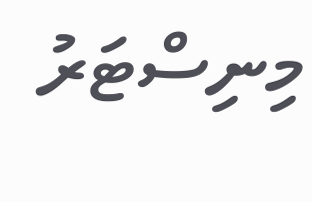މިނިސްޓަރު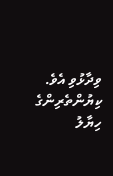ވިދާޅުވި އެވެ.
ކިޔުންތެރިންގެ ހިޔާލު